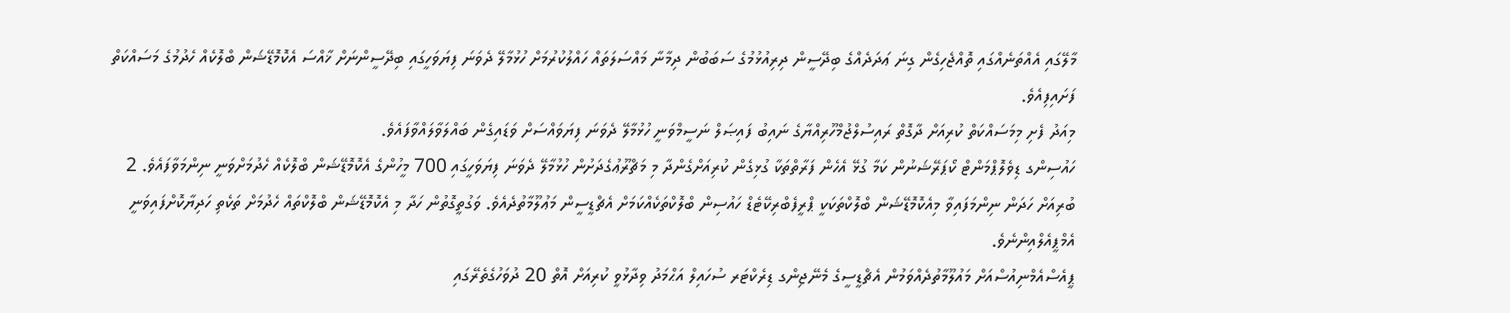މާލޭގައި އެއްތަނެއްގައި ތޮއްޖެހިގެން ގިނަ ޢަދަދެއްގެ ބިދޭސީން ދިރިއުޅުމުގެ ސަބަބުން ދިމާނާ މައްސަލަތައް ހައްލުކުރުމަށް ހުޅުމާލޭ ދެވަނަ ފިޔަވަހީގައި ބިދޭސީންނަށް ޚާއްސަ އެކޮމޮޑޭޝަން ބްލޮކެއް ހެދުމުގެ މަސައްކަތް ފަށައިފިއެވެ.
މިއަދު ފެށި މިމަސައްކަތް ކުރިއަށް ދާގޮތް ރައިސުލްޖުމްހޫރިއްޔާގެ ނައިބު ފައިޞަލް ނަސީމްވަނީ ހުޅުމާލޭ ދެވަނަ ފިޔަވައްސަށް ވަޑައިގެން ބައްލަވާލައްވާފައެވެ.
ހައުސިންގ ޑިވެލޮޕްމަންޓް ކޯޕަރޭޝަނުން ކަމާ ގުޅޭ އެހެން ފަރާތްތަކާ ގުޅިގެން ކުރިއަށްގެންދާ މި މަޗްރޫޢުގެދަށުން ހުޅުމާލޭ ދެވަނަ ފިޔަވަހީގައި 700 މީހުންގެ އެކޮމޮޑޭޝަން ބްލޮކެއް ހެދުމަށްވަނީ ނިންމަވާފައެވެ. 2 ބުރިއަށް ހަދަން ނިންމަފައިވާ މިއެކޮމޮޑޭޝަން ބްލޮކްތަކަކީ ޕްރީފެބްރިކޭޓެޑް ހައުސިން ބްލޮކްތަކެއްކަމަށް އެޗްޑީސީން މަޢުލޫމާތުދެއެވެ. ވަގުތީގޮތުން ހަދާ މި އެކޮމޮޑޭޝަން ބްލޮކްތައް ހެދުމަށް ތަކެތި ހަދިޔާކޮށްފައިވަނީ އެމްޕީއެލްއިންނެވެ.
ޕީއެސްއެމްނިއުސްއަށް މައުލޫމާތުދެއްވަމުން އެޗްޑީސީގެ މެނޭޖިންގ ޑިރެކްޓަރ ސުހައިލް އަޙްމަދު ވިދާޅުވީ ކުރިއަށް އޮތް 20 ދުވަހުގެތެރޭގައި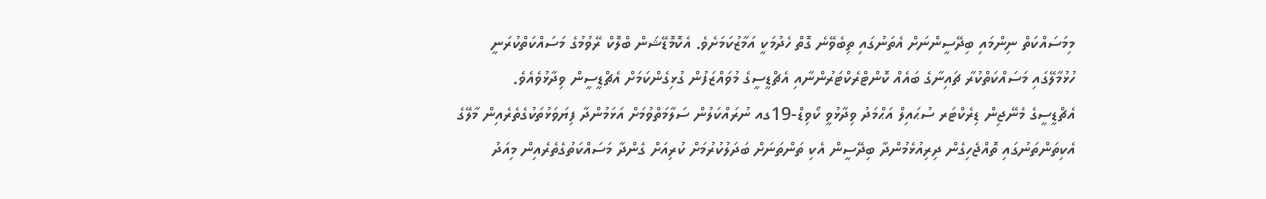މިމަސައްކަތް ނިންމައި ބިދޭސީންނަށް އެތަނުގައި ތިބެވޭނެ ގޮތް ހެދުމަކީ އަމާޒުކަމަށެވެ. އެކޮމޮޑޭޝަން ބްލޮކް ރޭވުމުގެ މަސައްކަތްކުރަނީ ހުޅުމާލޭގައި މަސައްކަތްކުރާ ޗައިނާގެ ބައެއް ކޮންޓްރެކްޓަރުންނާއި އެޗްޑީސީގެ މުވައްޒަފުން ގުޅިގެންކަމަށް އެޗްޑީސީން ވިދާޅުވެއެވެ.
އެޗްޑީސީގެ މެނޭޖިން ޑިރެކްޓަރ ސުޙައިލް އަޙްމަދު ވިދާޅުވީ ކޯވިޑް-19ގއ ނުރައްކަލުން ސަލާމަތްވުމަށް އަޅަމުންދާ ފިޔަވަޅުތަކުގެތެރެއިން މާލޭގެ އެކިތަންތަނުގައި ތޮއްޖެހިގެން ދިރިއުޅެމުންދާ ބިދޭސީން އެކި ތަންތަނަށް ބަދަލުކުރުމަށް ކުރިއަށް ގެންދާ މަސައްކަތުގެތެރެއިން މިއަދު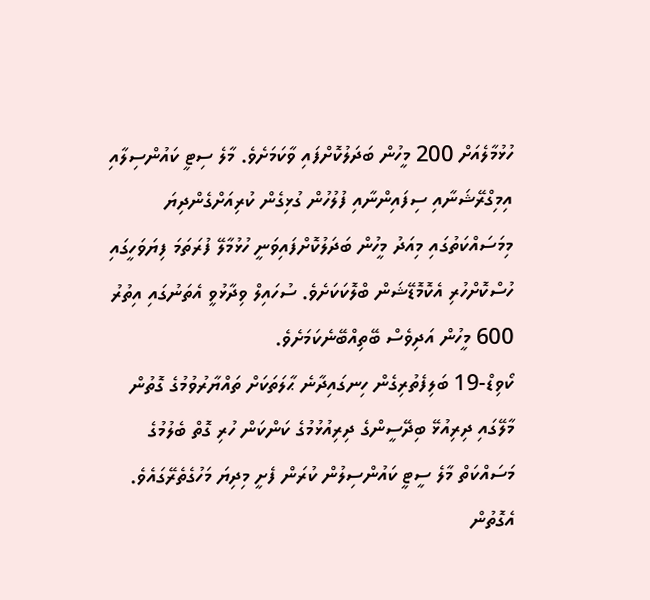ހުޅުމާލެއަށް 200 މީހުން ބަދަލުކޮށްފައި ވާކަމަށެވެ. މާލެ ސިޓީ ކައުންސިލާއި އިމިގްރޭޝަނާއި ސިފައިންނާއި ފުލުހުން ގުޅިގެން ކުރިއަށްގެންދިޔަ މިމަސައްކަތުގައި މިއަދު މީހުން ބަދަލުކޮށްފައިވަނީ ހުޅުމާލޭ ފުރަތަމަ ފިޔަވަހީގައި ހުސްކޮށްހުރި އެކޮމޮޑޭޝަން ބްލޮކަކަށެވެ. ސުހައިލް ވިދާޅުވީ އެތަނުގައި އިތުރު 600 މީހުން އަދިވެސް ބޭތިއްބޭނެކަމަށެވެ.
ކޯވިޑް-19 ބަލިފެތުރިގެން ހިނގައިދާނެ ޙާލަތަކަށް ތައްޔާރުވުމުގެ ގޮތުން މާލޭގައި ދިރިއުޅޭ ބިދޭސީންގެ ދިރިއުޅުމުގެ ކަންކަން ހުރި ގޮތް ބެލުމުގެ މަސައްކަތް މާލެ ސީޓީ ކައުންސިލުން ކުރަން ފެށީ މިދިޔަ މަހުގެތެރޭގައެވެ. އެގޮތުން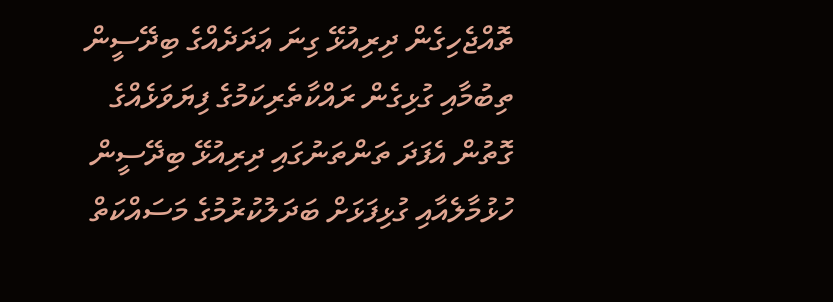ތޮއްޖެހިގެން ދިރިއުޅޭ ގިނަ ޢަދަދެއްގެ ބިދޭސީން ތިބުމާއި ގުޅިގެން ރައްކާތެރިކަމުގެ ފިޔަވަޅެއްގެ ގޮތުން އެފަދަ ތަންތަނުގައި ދިރިއުޅޭ ބިދޭސީން ހުޅުމާލެއާއި ގުޅިފަޅަށް ބަދަލުކުރުމުގެ މަސައްކަތް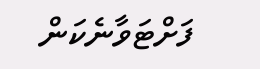ފަށްޓަވާނެކަން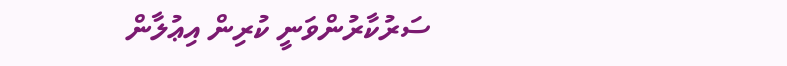ސަރުކާރުންވަނީ ކުރިން އިޢުލާން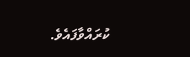ކުރައްވާފައެވެ.